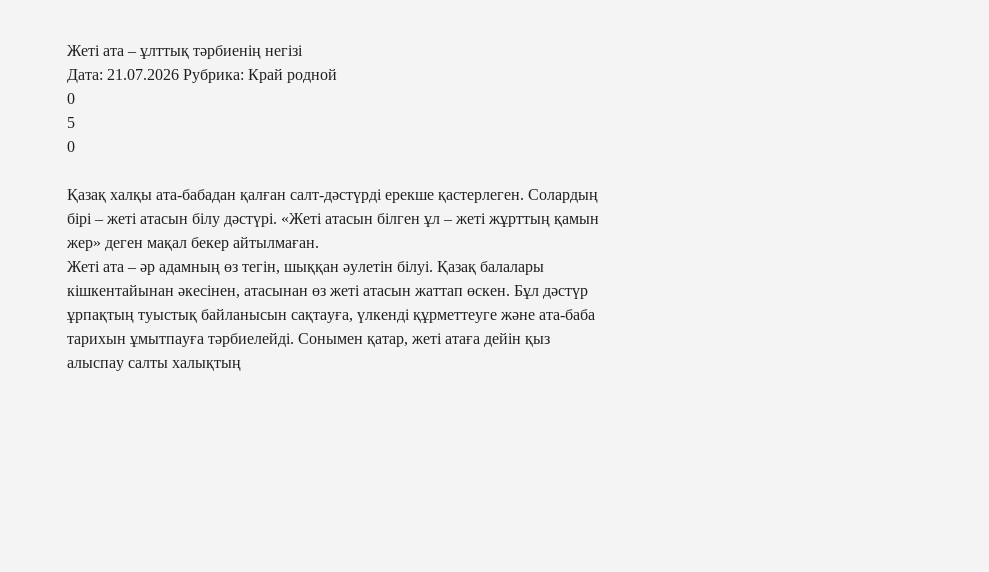Жеті ата – ұлттық тәрбиенің негізі
Дата: 21.07.2026 Рубрика: Край родной
0
5
0

Қазақ халқы ата-бабадан қалған салт-дәстүрді ерекше қастерлеген. Солардың бірі – жеті атасын білу дәстүрі. «Жеті атасын білген ұл – жеті жұрттың қамын жер» деген мақал бекер айтылмаған.
Жеті ата – әр адамның өз тегін, шыққан әулетін білуі. Қазақ балалары кішкентайынан әкесінен, атасынан өз жеті атасын жаттап өскен. Бұл дәстүр ұрпақтың туыстық байланысын сақтауға, үлкенді құрметтеуге және ата-баба тарихын ұмытпауға тәрбиелейді. Сонымен қатар, жеті атаға дейін қыз алыспау салты халықтың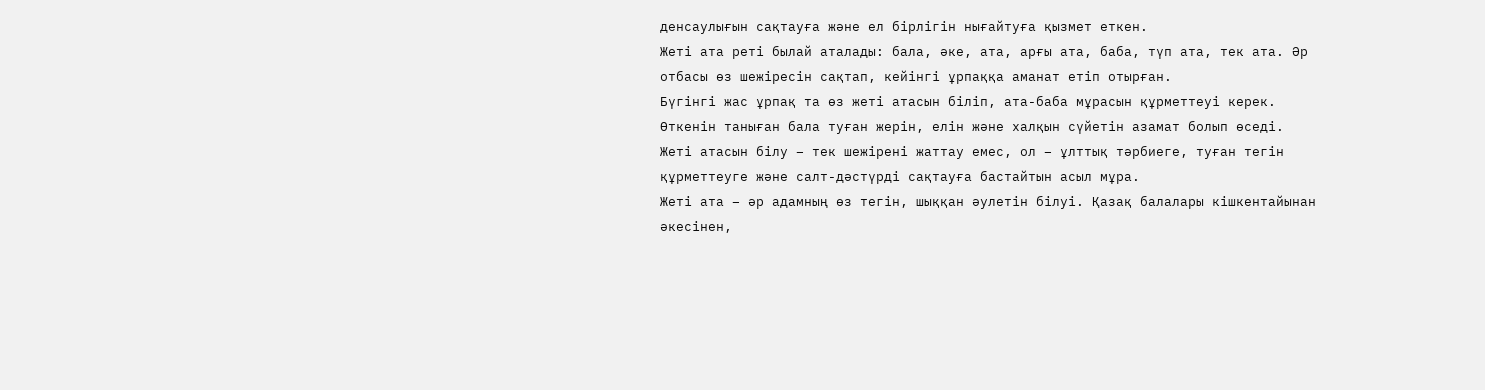денсаулығын сақтауға және ел бірлігін нығайтуға қызмет еткен.
Жеті ата реті былай аталады: бала, әке, ата, арғы ата, баба, түп ата, тек ата. Әр отбасы өз шежіресін сақтап, кейінгі ұрпаққа аманат етіп отырған.
Бүгінгі жас ұрпақ та өз жеті атасын біліп, ата-баба мұрасын құрметтеуі керек. Өткенін таныған бала туған жерін, елін және халқын сүйетін азамат болып өседі.
Жеті атасын білу – тек шежірені жаттау емес, ол – ұлттық тәрбиеге, туған тегін құрметтеуге және салт-дәстүрді сақтауға бастайтын асыл мұра.
Жеті ата – әр адамның өз тегін, шыққан әулетін білуі. Қазақ балалары кішкентайынан әкесінен,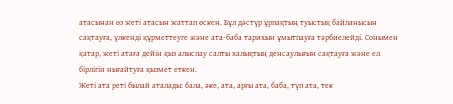атасынан өз жеті атасын жаттап өскен. Бұл дәстүр ұрпақтың туыстық байланысын сақтауға, үлкенді құрметтеуге және ата-баба тарихын ұмытпауға тәрбиелейді. Сонымен қатар, жеті атаға дейін қыз алыспау салты халықтың денсаулығын сақтауға және ел бірлігін нығайтуға қызмет еткен.
Жеті ата реті былай аталады: бала, әке, ата, арғы ата, баба, түп ата, тек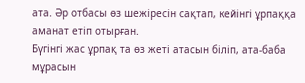ата. Әр отбасы өз шежіресін сақтап, кейінгі ұрпаққа аманат етіп отырған.
Бүгінгі жас ұрпақ та өз жеті атасын біліп, ата-баба мұрасын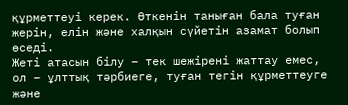құрметтеуі керек. Өткенін таныған бала туған жерін, елін және халқын сүйетін азамат болып өседі.
Жеті атасын білу – тек шежірені жаттау емес, ол – ұлттық тәрбиеге, туған тегін құрметтеуге және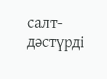салт-дәстүрді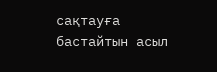сақтауға бастайтын асыл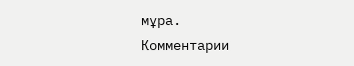мұра.
Комментарии